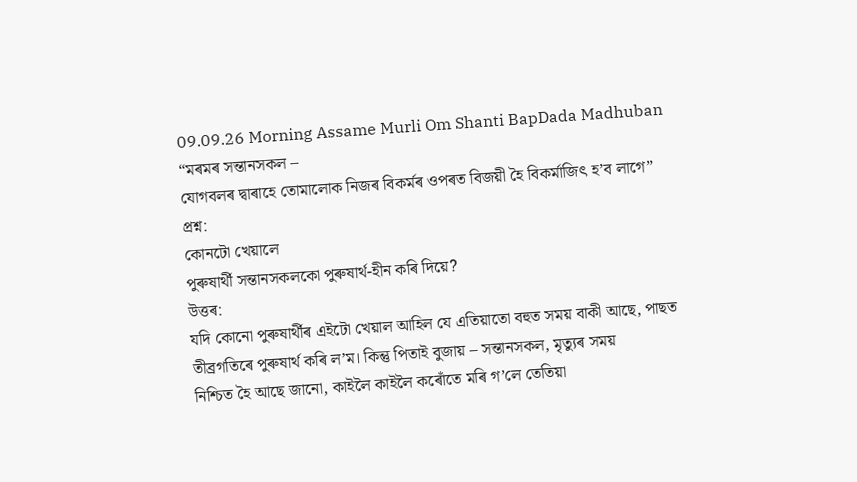09.09.26 Morning Assame Murli Om Shanti BapDada Madhuban
“মৰমৰ সন্তানসকল –
যোগবলৰ দ্বাৰাহে তোমালোক নিজৰ বিকৰ্মৰ ওপৰত বিজয়ী হৈ বিকৰ্মাজিৎ হ’ব লাগে”
প্ৰশ্ন:
কোনটো খেয়ালে
পুৰুষাৰ্থী সন্তানসকলকো পুৰুষাৰ্থ-হীন কৰি দিয়ে?
উত্তৰ:
যদি কোনো পুৰুষাৰ্থীৰ এইটো খেয়াল আহিল যে এতিয়াতো বহুত সময় বাকী আছে, পাছত
তীব্ৰগতিৰে পুৰুষাৰ্থ কৰি ল’ম। কিন্তু পিতাই বুজায় – সন্তানসকল, মৃত্যুৰ সময়
নিশ্চিত হৈ আছে জানো, কাইলৈ কাইলৈ কৰোঁতে মৰি গ’লে তেতিয়া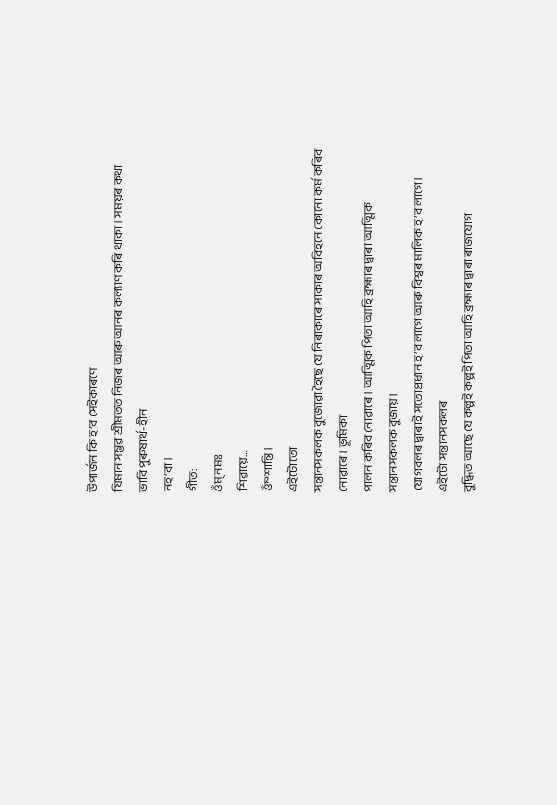উপাৰ্জন কি হ’ব সেইকাৰণে
যিমান সম্ভৱ শ্ৰীমতত নিজৰ আৰু আনৰ কল্যাণ কৰি থাকা। সময়ৰ কথা ভাবি পুৰুষাৰ্থ-হীন
নহ’বা।
গীত:
ওঁম্ নমঃ
শিৱায়ে…
ওঁম্শান্তি।
এইটোতো
সন্তানসকলক বুজোৱা হৈছে যে নিৰাকাৰে সাকাৰ অবিহনে কোনো কৰ্ম কৰিব নোৱাৰে। ভূমিকা
পালন কৰিব নোৱাৰে। আত্মিক পিতা আহি ব্ৰহ্মাৰ দ্বাৰা আত্মিক সন্তানসকলক বুজায়।
যোগবলৰ দ্বাৰাই সতোপ্ৰধান হ’ব লাগে আৰু বিশ্বৰ মালিক হ’ব লাগে। এইটো সন্তানসকলৰ
বুদ্ধিত আছে যে কল্পই কল্পই পিতা আহি ব্ৰহ্মাৰ দ্বাৰা ৰাজযোগ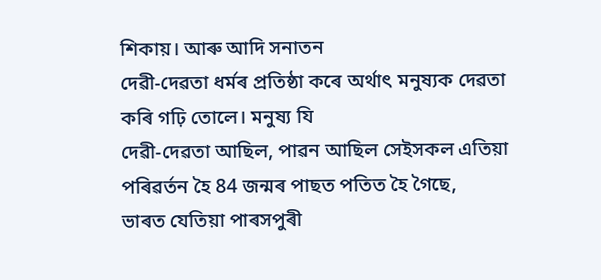শিকায়। আৰু আদি সনাতন
দেৱী-দেৱতা ধৰ্মৰ প্ৰতিষ্ঠা কৰে অৰ্থাৎ মনুষ্যক দেৱতা কৰি গঢ়ি তোলে। মনুষ্য যি
দেৱী-দেৱতা আছিল, পাৱন আছিল সেইসকল এতিয়া পৰিৱৰ্তন হৈ 84 জন্মৰ পাছত পতিত হৈ গৈছে,
ভাৰত যেতিয়া পাৰসপুৰী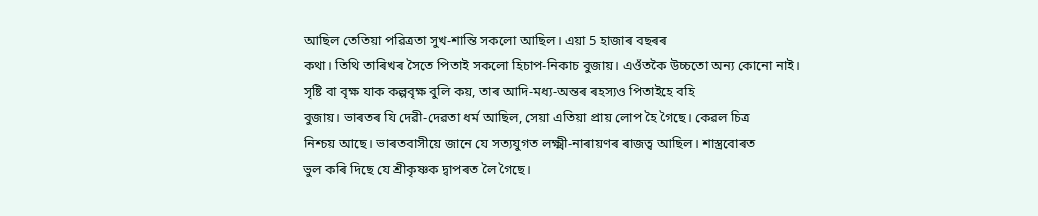আছিল তেতিয়া পৱিত্ৰতা সুখ-শান্তি সকলো আছিল। এয়া 5 হাজাৰ বছৰৰ
কথা। তিথি তাৰিখৰ সৈতে পিতাই সকলো হিচাপ-নিকাচ বুজায়। এওঁতকৈ উচ্চতো অন্য কোনো নাই।
সৃষ্টি বা বৃক্ষ যাক কল্পবৃক্ষ বুলি কয়, তাৰ আদি-মধ্য-অন্তৰ ৰহস্যও পিতাইহে বহি
বুজায়। ভাৰতৰ যি দেৱী-দেৱতা ধৰ্ম আছিল, সেয়া এতিয়া প্ৰায় লোপ হৈ গৈছে। কেৱল চিত্ৰ
নিশ্চয় আছে। ভাৰতবাসীয়ে জানে যে সত্যযুগত লক্ষ্মী-নাৰায়ণৰ ৰাজত্ব আছিল। শাস্ত্ৰবোৰত
ভুল কৰি দিছে যে শ্ৰীকৃষ্ণক দ্বাপৰত লৈ গৈছে।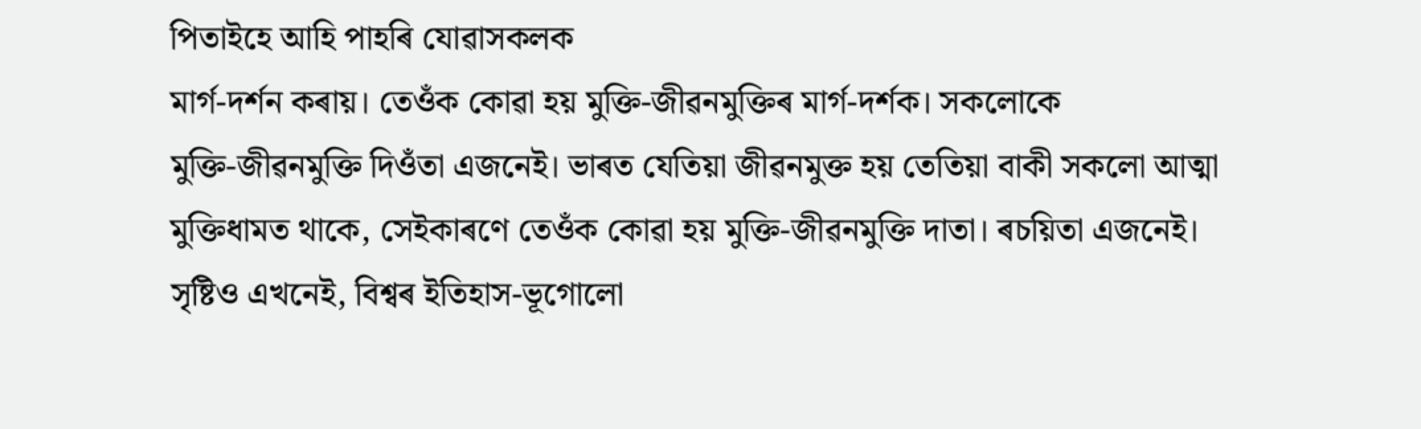পিতাইহে আহি পাহৰি যোৱাসকলক
মাৰ্গ-দৰ্শন কৰায়। তেওঁক কোৱা হয় মুক্তি-জীৱনমুক্তিৰ মাৰ্গ-দৰ্শক। সকলোকে
মুক্তি-জীৱনমুক্তি দিওঁতা এজনেই। ভাৰত যেতিয়া জীৱনমুক্ত হয় তেতিয়া বাকী সকলো আত্মা
মুক্তিধামত থাকে, সেইকাৰণে তেওঁক কোৱা হয় মুক্তি-জীৱনমুক্তি দাতা। ৰচয়িতা এজনেই।
সৃষ্টিও এখনেই, বিশ্বৰ ইতিহাস-ভূগোলো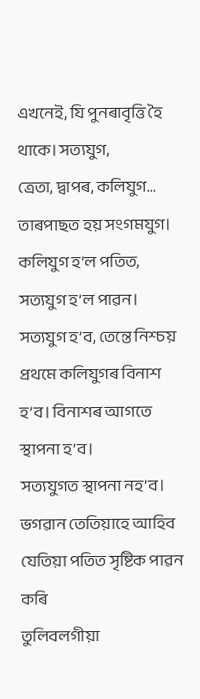এখনেই, যি পুনৰাবৃত্তি হৈ থাকে। সত্যযুগ,
ত্ৰেতা, দ্বাপৰ, কলিযুগ… তাৰপাছত হয় সংগমযুগ। কলিযুগ হ’ল পতিত, সত্যযুগ হ’ল পাৱন।
সত্যযুগ হ’ব, তেন্তে নিশ্চয় প্ৰথমে কলিযুগৰ বিনাশ হ’ব। বিনাশৰ আগতে স্থাপনা হ’ব।
সত্যযুগত স্থাপনা নহ’ব। ভগৱান তেতিয়াহে আহিব যেতিয়া পতিত সৃষ্টিক পাৱন কৰি
তুলিবলগীয়া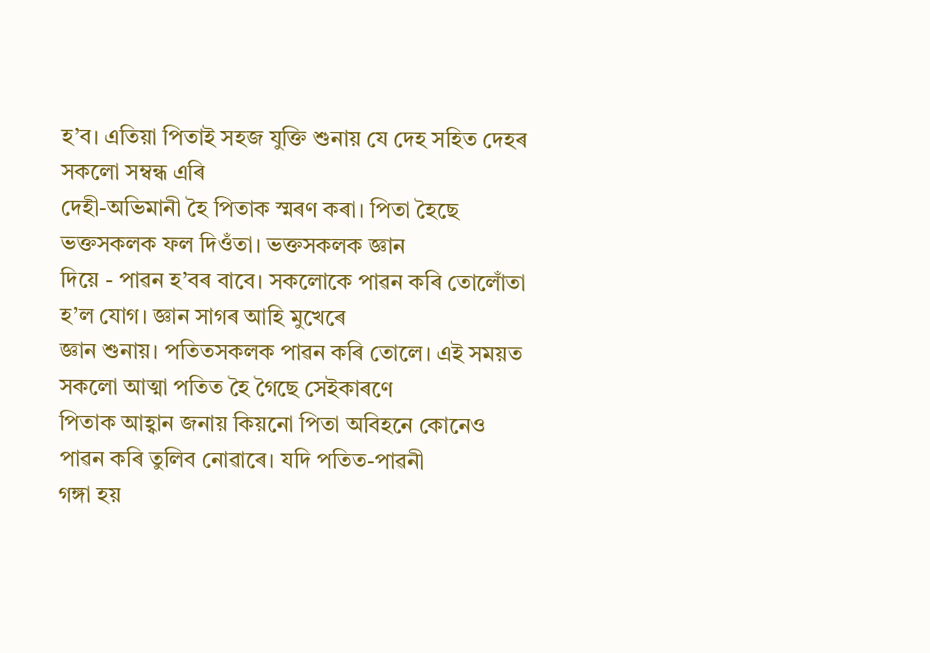হ’ব। এতিয়া পিতাই সহজ যুক্তি শুনায় যে দেহ সহিত দেহৰ সকলো সম্বন্ধ এৰি
দেহী-অভিমানী হৈ পিতাক স্মৰণ কৰা। পিতা হৈছে ভক্তসকলক ফল দিওঁতা। ভক্তসকলক জ্ঞান
দিয়ে - পাৱন হ’বৰ বাবে। সকলোকে পাৱন কৰি তোলোঁতা হ’ল যোগ। জ্ঞান সাগৰ আহি মুখেৰে
জ্ঞান শুনায়। পতিতসকলক পাৱন কৰি তোলে। এই সময়ত সকলো আত্মা পতিত হৈ গৈছে সেইকাৰণে
পিতাক আহ্বান জনায় কিয়নো পিতা অবিহনে কোনেও পাৱন কৰি তুলিব নোৱাৰে। যদি পতিত-পাৱনী
গঙ্গা হয়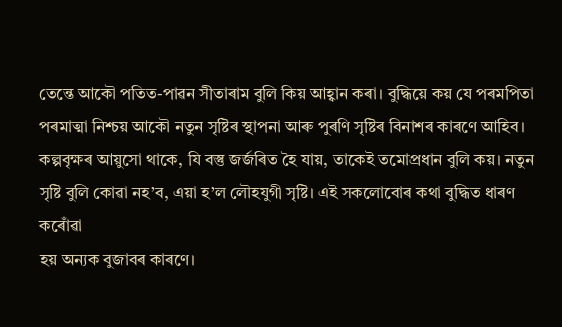তেন্তে আকৌ পতিত-পাৱন সীতাৰাম বুলি কিয় আহ্বান কৰা। বুদ্ধিয়ে কয় যে পৰমপিতা
পৰমাত্মা নিশ্চয় আকৌ নতুন সৃষ্টিৰ স্থাপনা আৰু পুৰণি সৃষ্টিৰ বিনাশৰ কাৰণে আহিব।
কল্পবৃক্ষৰ আয়ুসো থাকে, যি বস্তু জৰ্জৰিত হৈ যায়, তাকেই তমোপ্ৰধান বুলি কয়। নতুন
সৃষ্টি বুলি কোৱা নহ’ব, এয়া হ’ল লৌহযুগী সৃষ্টি। এই সকলোবোৰ কথা বুদ্ধিত ধাৰণ কৰোঁৱা
হয় অন্যক বুজাবৰ কাৰণে।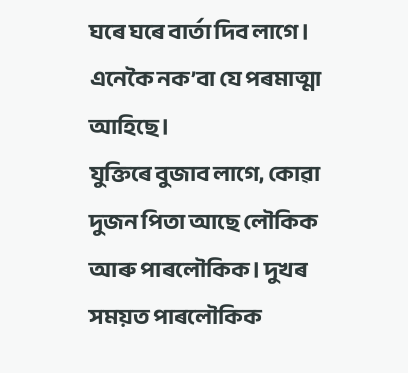ঘৰে ঘৰে বাৰ্তা দিব লাগে। এনেকৈ নক’বা যে পৰমাত্মা আহিছে।
যুক্তিৰে বুজাব লাগে, কোৱা দুজন পিতা আছে লৌকিক আৰু পাৰলৌকিক। দুখৰ সময়ত পাৰলৌকিক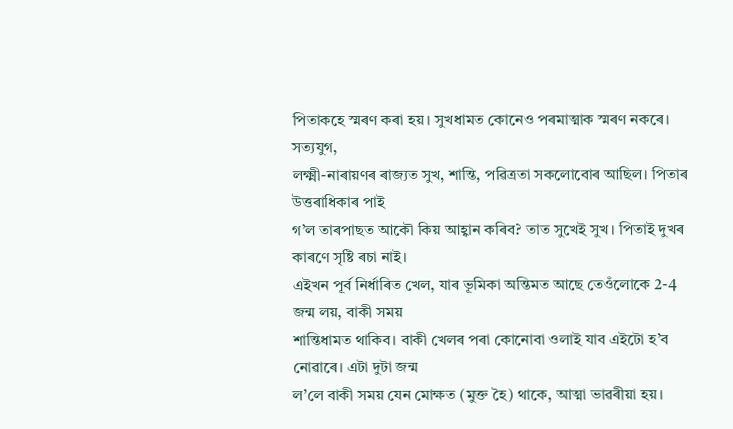পিতাকহে স্মৰণ কৰা হয়। সুখধামত কোনেও পৰমাত্মাক স্মৰণ নকৰে। সত্যযুগ,
লক্ষ্মী-নাৰায়ণৰ ৰাজ্যত সুখ, শান্তি, পৱিত্ৰতা সকলোবোৰ আছিল। পিতাৰ উত্তৰাধিকাৰ পাই
গ’ল তাৰপাছত আকৌ কিয় আহ্বান কৰিব? তাত সুখেই সুখ। পিতাই দুখৰ কাৰণে সৃষ্টি ৰচা নাই।
এইখন পূৰ্ব নিৰ্ধাৰিত খেল, যাৰ ভূমিকা অন্তিমত আছে তেওঁলোকে 2-4 জন্ম লয়, বাকী সময়
শান্তিধামত থাকিব। বাকী খেলৰ পৰা কোনোবা ওলাই যাব এইটো হ’ব নোৱাৰে। এটা দুটা জন্ম
ল’লে বাকী সময় যেন মোক্ষত (মুক্ত হৈ) থাকে, আত্মা ভাৱৰীয়া হয়।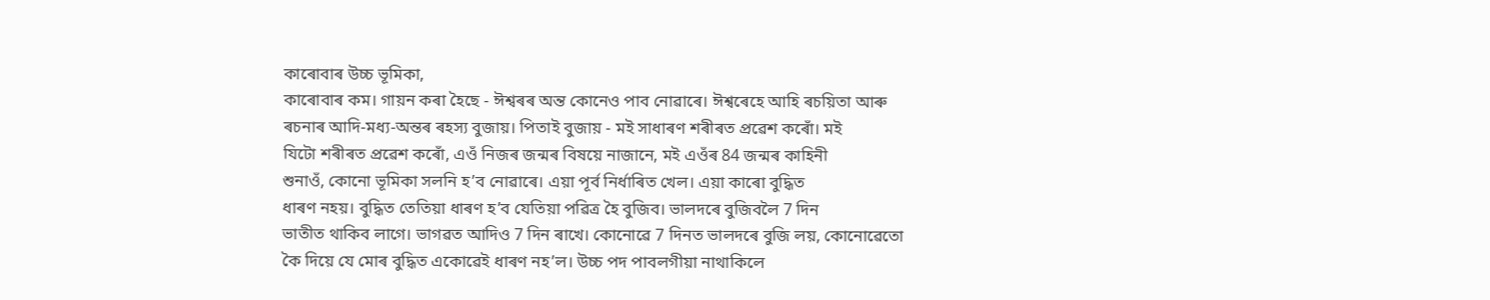কাৰোবাৰ উচ্চ ভূমিকা,
কাৰোবাৰ কম। গায়ন কৰা হৈছে - ঈশ্বৰৰ অন্ত কোনেও পাব নোৱাৰে। ঈশ্বৰেহে আহি ৰচয়িতা আৰু
ৰচনাৰ আদি-মধ্য-অন্তৰ ৰহস্য বুজায়। পিতাই বুজায় - মই সাধাৰণ শৰীৰত প্ৰৱেশ কৰোঁ। মই
যিটো শৰীৰত প্ৰৱেশ কৰোঁ, এওঁ নিজৰ জন্মৰ বিষয়ে নাজানে, মই এওঁৰ 84 জন্মৰ কাহিনী
শুনাওঁ, কোনো ভূমিকা সলনি হ’ব নোৱাৰে। এয়া পূৰ্ব নিৰ্ধাৰিত খেল। এয়া কাৰো বুদ্ধিত
ধাৰণ নহয়। বুদ্ধিত তেতিয়া ধাৰণ হ’ব যেতিয়া পৱিত্ৰ হৈ বুজিব। ভালদৰে বুজিবলৈ 7 দিন
ভাতীত থাকিব লাগে। ভাগৱত আদিও 7 দিন ৰাখে। কোনোৱে 7 দিনত ভালদৰে বুজি লয়, কোনোৱেতো
কৈ দিয়ে যে মোৰ বুদ্ধিত একোৱেই ধাৰণ নহ’ল। উচ্চ পদ পাবলগীয়া নাথাকিলে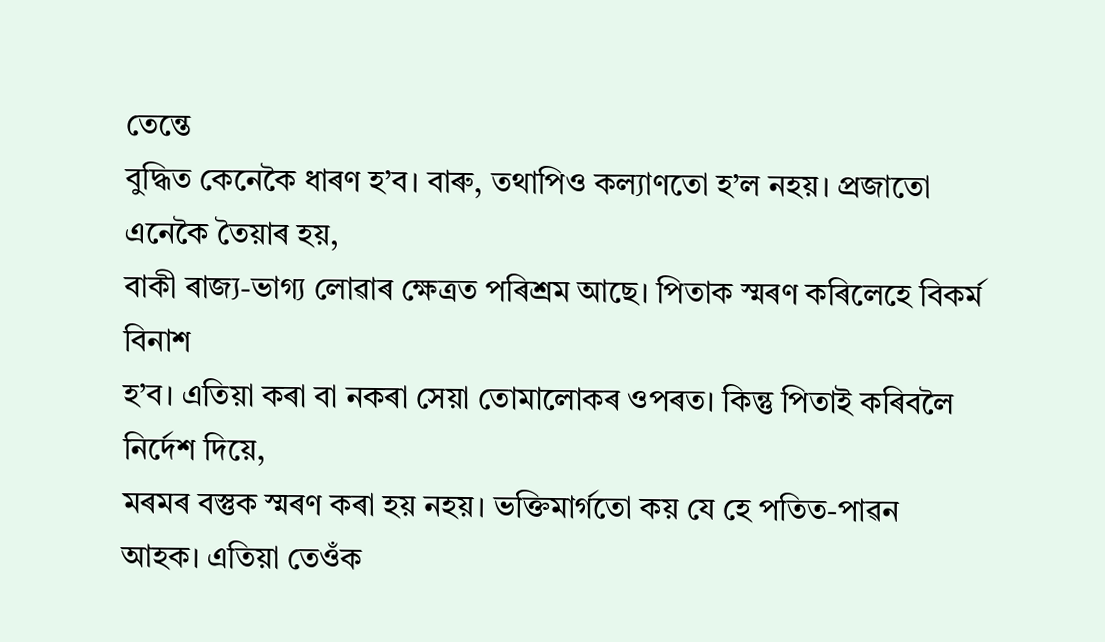তেন্তে
বুদ্ধিত কেনেকৈ ধাৰণ হ’ব। বাৰু, তথাপিও কল্যাণতো হ’ল নহয়। প্ৰজাতো এনেকৈ তৈয়াৰ হয়,
বাকী ৰাজ্য-ভাগ্য লোৱাৰ ক্ষেত্ৰত পৰিশ্ৰম আছে। পিতাক স্মৰণ কৰিলেহে বিকৰ্ম বিনাশ
হ’ব। এতিয়া কৰা বা নকৰা সেয়া তোমালোকৰ ওপৰত। কিন্তু পিতাই কৰিবলৈ নিৰ্দেশ দিয়ে,
মৰমৰ বস্তুক স্মৰণ কৰা হয় নহয়। ভক্তিমাৰ্গতো কয় যে হে পতিত-পাৱন আহক। এতিয়া তেওঁক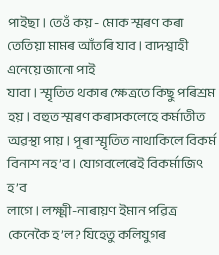পাইছা। তেওঁ কয় - মোক স্মৰণ কৰা তেতিয়া মামৰ আঁতৰি যাব। বাদশ্বাহী এনেয়ে জানো পাই
যাবা। স্মৃতিত থকাৰ ক্ষেত্ৰতে কিছু পৰিশ্ৰম হয়। বহুত স্মৰণ কৰাসকলেহে কৰ্মাতীত
অৱস্থা পায়। পূৰা স্মৃতিত নাথাকিলে বিকৰ্ম বিনাশ নহ’ব। যোগবলেৰেই বিকৰ্মাজিৎ হ’ব
লাগে। লক্ষ্মী-নাৰায়ণ ইমান পৱিত্ৰ কেনেকৈ হ’ল? যিহেতু কলিযুগৰ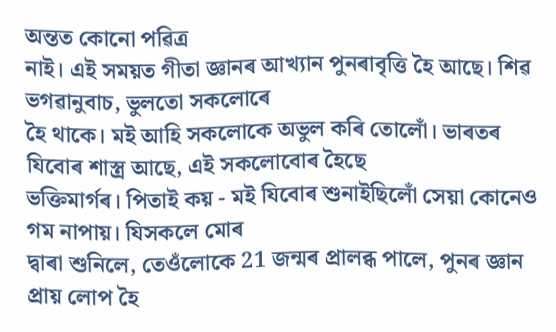অন্তত কোনো পৱিত্ৰ
নাই। এই সময়ত গীতা জ্ঞানৰ আখ্যান পুনৰাবৃত্তি হৈ আছে। শিৱ ভগৱানুবাচ, ভুলতো সকলোৰে
হৈ থাকে। মই আহি সকলোকে অভুল কৰি তোলোঁ। ভাৰতৰ যিবোৰ শাস্ত্ৰ আছে, এই সকলোবোৰ হৈছে
ভক্তিমাৰ্গৰ। পিতাই কয় - মই যিবোৰ শুনাইছিলোঁ সেয়া কোনেও গম নাপায়। যিসকলে মোৰ
দ্বাৰা শুনিলে, তেওঁলোকে 21 জন্মৰ প্ৰালব্ধ পালে, পুনৰ জ্ঞান প্ৰায় লোপ হৈ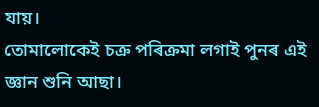যায়।
তোমালোকেই চক্ৰ পৰিক্ৰমা লগাই পুনৰ এই জ্ঞান শুনি আছা।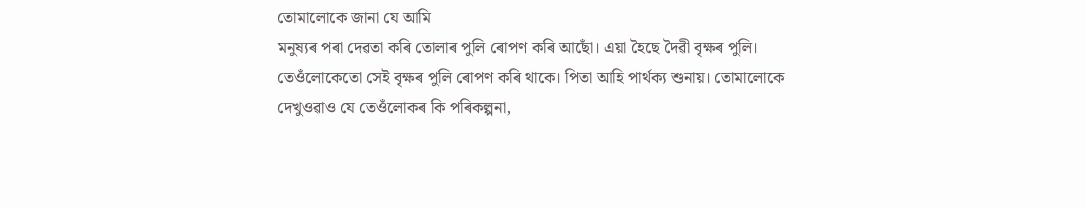তোমালোকে জানা যে আমি
মনুষ্যৰ পৰা দেৱতা কৰি তোলাৰ পুলি ৰোপণ কৰি আছোঁ। এয়া হৈছে দৈৱী বৃক্ষৰ পুলি।
তেওঁলোকেতো সেই বৃক্ষৰ পুলি ৰোপণ কৰি থাকে। পিতা আহি পাৰ্থক্য শুনায়। তোমালোকে
দেখুওৱাও যে তেওঁলোকৰ কি পৰিকল্পনা,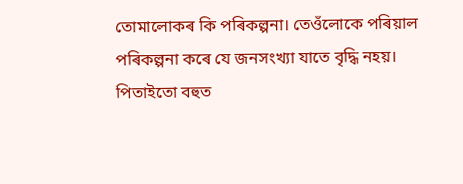তোমালোকৰ কি পৰিকল্পনা। তেওঁলোকে পৰিয়াল
পৰিকল্পনা কৰে যে জনসংখ্যা যাতে বৃদ্ধি নহয়। পিতাইতো বহুত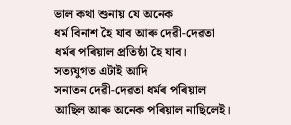ভাল কথা শুনায় যে অনেক
ধৰ্ম বিনাশ হৈ যাব আৰু দেৱী-দেৱতা ধৰ্মৰ পৰিয়াল প্ৰতিষ্ঠা হৈ যাব। সত্যযুগত এটাই আদি
সনাতন দেৱী-দেৱতা ধৰ্মৰ পৰিয়াল আছিল আৰু অনেক পৰিয়াল নাছিলেই।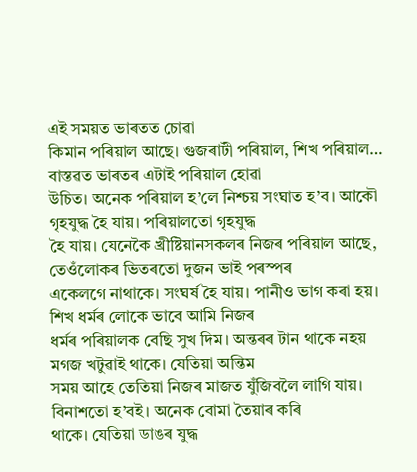এই সময়ত ভাৰতত চোৱা
কিমান পৰিয়াল আছে। গুজৰাটী পৰিয়াল, শিখ পৰিয়াল… বাস্তৱত ভাৰতৰ এটাই পৰিয়াল হোৱা
উচিত। অনেক পৰিয়াল হ’লে নিশ্চয় সংঘাত হ’ব। আকৌ গৃহযুদ্ধ হৈ যায়। পৰিয়ালতো গৃহযুদ্ধ
হৈ যায়। যেনেকৈ খ্ৰীষ্টিয়ানসকলৰ নিজৰ পৰিয়াল আছে, তেওঁলোকৰ ভিতৰতো দুজন ভাই পৰস্পৰ
একেলগে নাথাকে। সংঘৰ্ষ হৈ যায়। পানীও ভাগ কৰা হয়। শিখ ধৰ্মৰ লোকে ভাবে আমি নিজৰ
ধৰ্মৰ পৰিয়ালক বেছি সুখ দিম। অন্তৰৰ টান থাকে নহয় মগজ খটুৱাই থাকে। যেতিয়া অন্তিম
সময় আহে তেতিয়া নিজৰ মাজত যুঁজিবলৈ লাগি যায়। বিনাশতো হ’বই। অনেক বোমা তৈয়াৰ কৰি
থাকে। যেতিয়া ডাঙৰ যুদ্ধ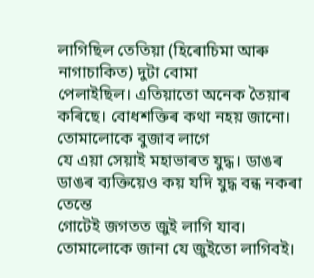লাগিছিল তেতিয়া (হিৰোচিমা আৰু নাগাচাকিত) দুটা বোমা
পেলাইছিল। এতিয়াতো অনেক তৈয়াৰ কৰিছে। বোধশক্তিৰ কথা নহয় জানো। তোমালোকে বুজাব লাগে
যে এয়া সেয়াই মহাভাৰত যুদ্ধ। ডাঙৰ ডাঙৰ ব্যক্তিয়েও কয় যদি যুদ্ধ বন্ধ নকৰা তেন্তে
গোটেই জগতত জুই লাগি যাব। তোমালোকে জানা যে জুইতো লাগিবই।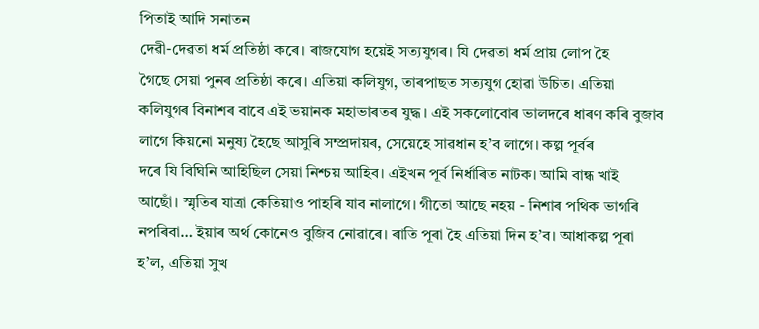পিতাই আদি সনাতন
দেৱী-দেৱতা ধৰ্ম প্ৰতিষ্ঠা কৰে। ৰাজযোগ হয়েই সত্যযুগৰ। যি দেৱতা ধৰ্ম প্ৰায় লোপ হৈ
গৈছে সেয়া পুনৰ প্ৰতিষ্ঠা কৰে। এতিয়া কলিযুগ, তাৰপাছত সত্যযুগ হোৱা উচিত। এতিয়া
কলিযুগৰ বিনাশৰ বাবে এই ভয়ানক মহাভাৰতৰ যুদ্ধ। এই সকলোবোৰ ভালদৰে ধাৰণ কৰি বুজাব
লাগে কিয়নো মনুষ্য হৈছে আসুৰি সম্প্ৰদায়ৰ, সেয়েহে সাৱধান হ’ব লাগে। কল্প পূৰ্বৰ
দৰে যি বিঘিনি আহিছিল সেয়া নিশ্চয় আহিব। এইখন পূৰ্ব নিৰ্ধাৰিত নাটক। আমি বান্ধ খাই
আছোঁ। স্মৃতিৰ যাত্ৰা কেতিয়াও পাহৰি যাব নালাগে। গীতো আছে নহয় - নিশাৰ পথিক ভাগৰি
নপৰিবা… ইয়াৰ অৰ্থ কোনেও বুজিব নোৱাৰে। ৰাতি পূৰা হৈ এতিয়া দিন হ’ব। আধাকল্প পূৰা
হ’ল, এতিয়া সুখ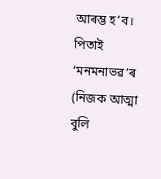আৰম্ভ হ’ব। পিতাই ‘মনমনাভৱ’ৰ (নিজক আত্মা বুলি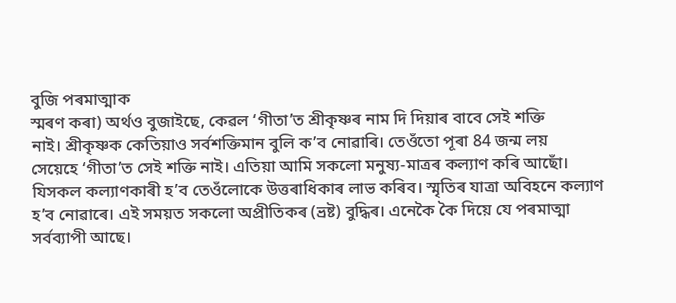বুজি পৰমাত্মাক
স্মৰণ কৰা) অৰ্থও বুজাইছে, কেৱল ‘গীতা’ত শ্ৰীকৃষ্ণৰ নাম দি দিয়াৰ বাবে সেই শক্তি
নাই। শ্ৰীকৃষ্ণক কেতিয়াও সৰ্বশক্তিমান বুলি ক’ব নোৱাৰি। তেওঁতো পূৰা 84 জন্ম লয়
সেয়েহে ‘গীতা’ত সেই শক্তি নাই। এতিয়া আমি সকলো মনুষ্য-মাত্ৰৰ কল্যাণ কৰি আছোঁ।
যিসকল কল্যাণকাৰী হ’ব তেওঁলোকে উত্তৰাধিকাৰ লাভ কৰিব। স্মৃতিৰ যাত্ৰা অবিহনে কল্যাণ
হ’ব নোৱাৰে। এই সময়ত সকলো অপ্ৰীতিকৰ (ভ্ৰষ্ট) বুদ্ধিৰ। এনেকৈ কৈ দিয়ে যে পৰমাত্মা
সৰ্বব্যাপী আছে।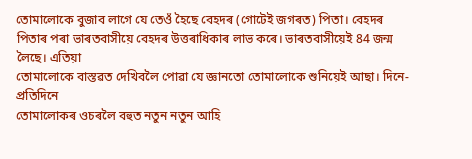তোমালোকে বুজাব লাগে যে তেওঁ হৈছে বেহদৰ (গোটেই জগৰত) পিতা। বেহদৰ
পিতাৰ পৰা ভাৰতবাসীয়ে বেহদৰ উত্তৰাধিকাৰ লাভ কৰে। ভাৰতবাসীয়েই 84 জন্ম লৈছে। এতিয়া
তোমালোকে বাস্তৱত দেখিবলৈ পোৱা যে জ্ঞানতো তোমালোকে শুনিয়েই আছা। দিনে-প্ৰতিদিনে
তোমালোকৰ ওচৰলৈ বহুত নতুন নতুন আহি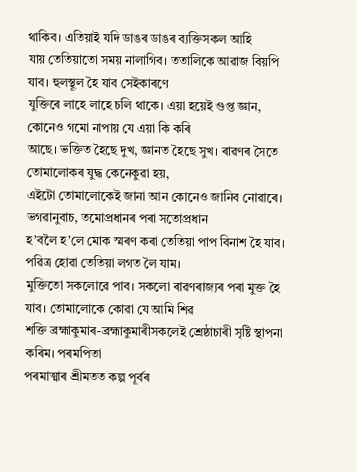থাকিব। এতিয়াই যদি ডাঙৰ ডাঙৰ ব্যক্তিসকল আহি
যায় তেতিয়াতো সময় নালাগিব। ততালিকে আৱাজ বিয়পি যাব। হুলস্থূল হৈ যাব সেইকাৰণে
যুক্তিৰে লাহে লাহে চলি থাকে। এয়া হয়েই গুপ্ত জ্ঞান, কোনেও গমো নাপায় যে এয়া কি কৰি
আছে। ভক্তিত হৈছে দুখ, জ্ঞানত হৈছে সুখ। ৰাৱণৰ সৈতে তোমালোকৰ যুদ্ধ কেনেকুৱা হয়,
এইটো তোমালোকেই জানা আন কোনেও জানিব নোৱাৰে। ভগৱানুবাচ, তমোপ্ৰধানৰ পৰা সতোপ্ৰধান
হ’বলৈ হ’লে মোক স্মৰণ কৰা তেতিয়া পাপ বিনাশ হৈ যাব। পৱিত্ৰ হোৱা তেতিয়া লগত লৈ যাম।
মুক্তিতো সকলোৱে পাব। সকলো ৰাৱণৰাজ্যৰ পৰা মুক্ত হৈ যাব। তোমালোকে কোৱা যে আমি শিৱ
শক্তি ব্ৰহ্মাকুমাৰ-ব্ৰহ্মাকুমাৰীসকলেই শ্রেষ্ঠাচাৰী সৃষ্টি স্থাপনা কৰিম। পৰমপিতা
পৰমাত্মাৰ শ্রীমতত কল্প পূৰ্বৰ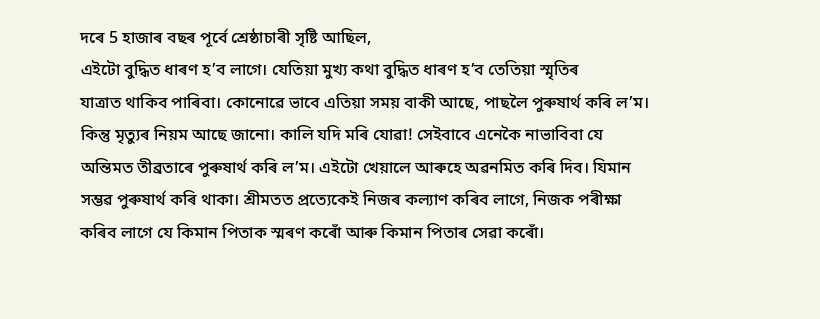দৰে 5 হাজাৰ বছৰ পূৰ্বে শ্রেষ্ঠাচাৰী সৃষ্টি আছিল,
এইটো বুদ্ধিত ধাৰণ হ’ব লাগে। যেতিয়া মুখ্য কথা বুদ্ধিত ধাৰণ হ’ব তেতিয়া স্মৃতিৰ
যাত্ৰাত থাকিব পাৰিবা। কোনোৱে ভাবে এতিয়া সময় বাকী আছে, পাছলৈ পুৰুষাৰ্থ কৰি ল’ম।
কিন্তু মৃত্যুৰ নিয়ম আছে জানো। কালি যদি মৰি যোৱা! সেইবাবে এনেকৈ নাভাবিবা যে
অন্তিমত তীব্ৰতাৰে পুৰুষাৰ্থ কৰি ল’ম। এইটো খেয়ালে আৰুহে অৱনমিত কৰি দিব। যিমান
সম্ভৱ পুৰুষাৰ্থ কৰি থাকা। শ্রীমতত প্ৰত্যেকেই নিজৰ কল্যাণ কৰিব লাগে, নিজক পৰীক্ষা
কৰিব লাগে যে কিমান পিতাক স্মৰণ কৰোঁ আৰু কিমান পিতাৰ সেৱা কৰোঁ।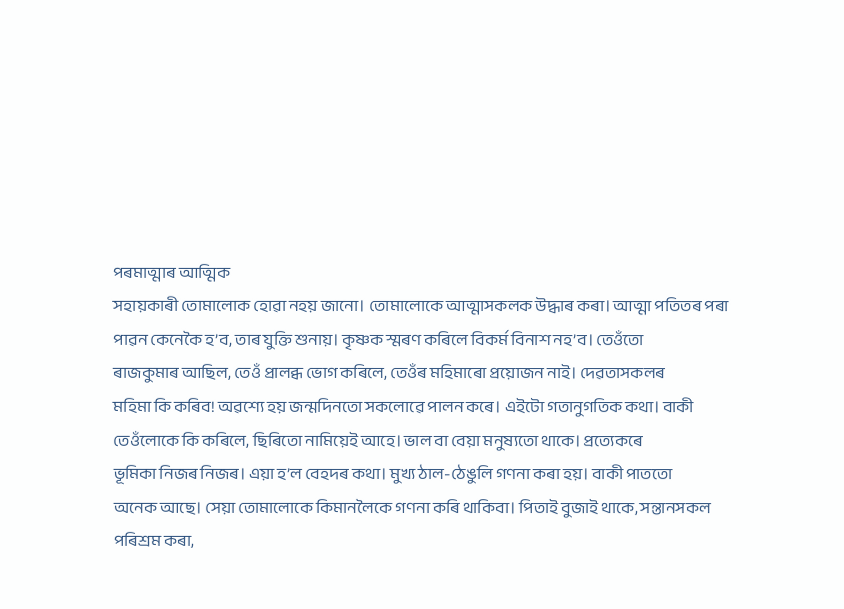পৰমাত্মাৰ আত্মিক
সহায়কাৰী তোমালোক হোৱা নহয় জানো। তোমালোকে আত্মাসকলক উদ্ধাৰ কৰা। আত্মা পতিতৰ পৰা
পাৱন কেনেকৈ হ’ব, তাৰ যুক্তি শুনায়। কৃষ্ণক স্মৰণ কৰিলে বিকৰ্ম বিনাশ নহ’ব। তেওঁতো
ৰাজকুমাৰ আছিল, তেওঁ প্ৰালব্ধ ভোগ কৰিলে, তেওঁৰ মহিমাৰো প্ৰয়োজন নাই। দেৱতাসকলৰ
মহিমা কি কৰিব! অৱশ্যে হয় জন্মদিনতো সকলোৱে পালন কৰে। এইটো গতানুগতিক কথা। বাকী
তেওঁলোকে কি কৰিলে, ছিৰিতো নামিয়েই আহে। ভাল বা বেয়া মনুষ্যতো থাকে। প্ৰত্যেকৰে
ভূমিকা নিজৰ নিজৰ। এয়া হ’ল বেহদৰ কথা। মুখ্য ঠাল-ঠেঙুলি গণনা কৰা হয়। বাকী পাততো
অনেক আছে। সেয়া তোমালোকে কিমানলৈকে গণনা কৰি থাকিবা। পিতাই বুজাই থাকে, সন্তানসকল
পৰিশ্ৰম কৰা,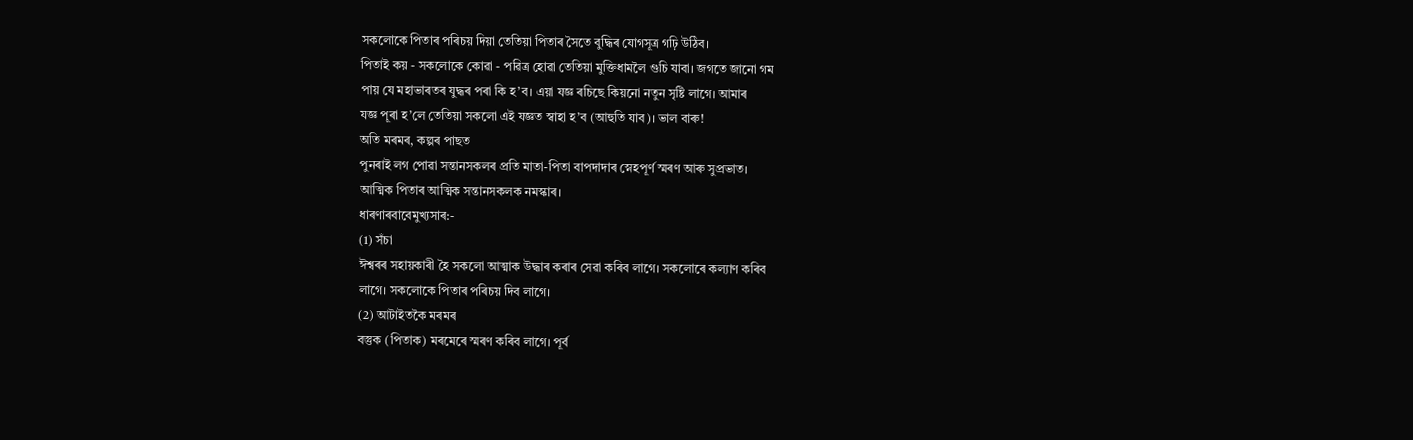সকলোকে পিতাৰ পৰিচয় দিয়া তেতিয়া পিতাৰ সৈতে বুদ্ধিৰ যোগসূত্ৰ গঢ়ি উঠিব।
পিতাই কয় - সকলোকে কোৱা - পৱিত্ৰ হোৱা তেতিয়া মুক্তিধামলৈ গুচি যাবা। জগতে জানো গম
পায় যে মহাভাৰতৰ যুদ্ধৰ পৰা কি হ’ব। এয়া যজ্ঞ ৰচিছে কিয়নো নতুন সৃষ্টি লাগে। আমাৰ
যজ্ঞ পূৰা হ’লে তেতিয়া সকলো এই যজ্ঞত স্বাহা হ’ব (আহুতি যাব)। ভাল বাৰু!
অতি মৰমৰ, কল্পৰ পাছত
পুনৰাই লগ পোৱা সন্তানসকলৰ প্ৰতি মাতা-পিতা বাপদাদাৰ স্নেহপূৰ্ণ স্মৰণ আৰু সুপ্ৰভাত।
আত্মিক পিতাৰ আত্মিক সন্তানসকলক নমস্কাৰ।
ধাৰণাৰবাবেমুখ্যসাৰ:-
(1) সঁচা
ঈশ্বৰৰ সহায়কাৰী হৈ সকলো আত্মাক উদ্ধাৰ কৰাৰ সেৱা কৰিব লাগে। সকলোৰে কল্যাণ কৰিব
লাগে। সকলোকে পিতাৰ পৰিচয় দিব লাগে।
(2) আটাইতকৈ মৰমৰ
বস্তুক (পিতাক) মৰমেৰে স্মৰণ কৰিব লাগে। পূৰ্ব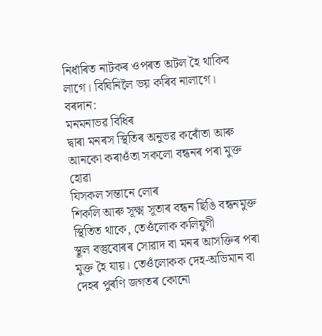নিৰ্ধাৰিত নাটকৰ ওপৰত অটল হৈ থাকিব
লাগে। বিঘিনিলৈ ভয় কৰিব নালাগে।
বৰদান:
মনমনাভৱ বিধিৰ
দ্বাৰা মনৰস স্থিতিৰ অনুভৱ কৰোঁতা আৰু আনকো কৰাওঁতা সকলো বন্ধনৰ পৰা মুক্ত হোৱা
যিসকল সন্তানে লোৰ
শিকলি আৰু সূক্ষ্ম সূতাৰ বন্ধন ছিঙি বন্ধনমুক্ত স্থিতিত থাকে, তেওঁলোক কলিযুগী
স্থূল বস্তুবোৰৰ সোৱাদ বা মনৰ আসক্তিৰ পৰা মুক্ত হৈ যায়। তেওঁলোকক দেহ-অভিমান বা
দেহৰ পুৰণি জগতৰ কোনো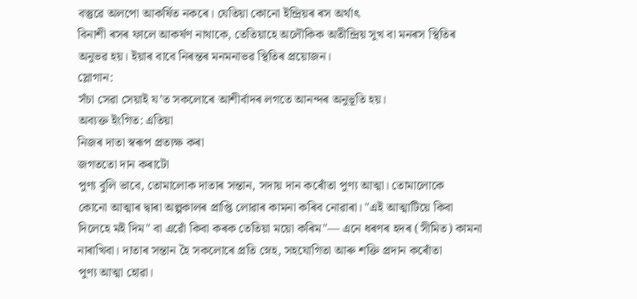বস্তুৱে অলপো আকৰ্ষিত নকৰে। যেতিয়া কোনো ইন্দ্ৰিয়ৰ ৰস অৰ্থাৎ
বিনাশী ৰসৰ ফালে আকৰ্ষণ নাথাকে, তেতিয়াহে অলৌকিক অতীন্দ্ৰিয় সুখ বা মনৰস স্থিতিৰ
অনুভৱ হয়। ইয়াৰ বাবে নিৰন্তৰ মনমনাভৱ স্থিতিৰ প্ৰয়োজন।
স্লোগান:
সঁচা সেৱা সেয়াই য’ত সকলোৰে আশীৰ্বাদৰ লগতে আনন্দৰ অনুভূতি হয়।
অব্যক্ত ইংগিত: এতিয়া
নিজৰ দাতা স্বৰূপ প্ৰত্যক্ষ কৰা
জগততো দান কৰাটো
পুণ্য বুলি ভাবে, তোমালোক দাতাৰ সন্তান, সদায় দান কৰোঁতা পুণ্য আত্মা। তোমালোকে
কোনো আত্মাৰ দ্বাৰা অল্পকালৰ প্ৰাপ্তি লোৱাৰ কামনা কৰিব নোৱাৰা। "এই আত্মাটিয়ে কিবা
দিলেহে মই দিম" বা এৱোঁ কিবা কৰক তেতিয়া ময়ো কৰিম"— এনে ধৰণৰ হদৰ (সীমিত) কামনা
নাৰাখিবা। দাতাৰ সন্তান হৈ সকলোৰে প্ৰতি স্নেহ, সহযোগিতা আৰু শক্তি প্ৰদান কৰোঁতা
পুণ্য আত্মা হোৱা।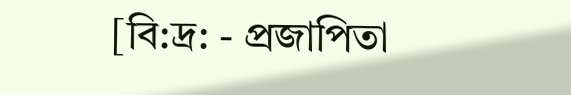[বি:দ্ৰ: - প্ৰজাপিতা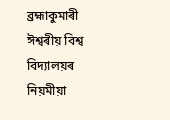ব্ৰহ্মাকুমাৰী ঈশ্বৰীয় বিশ্ব বিদ্যালয়ৰ নিয়মীয়া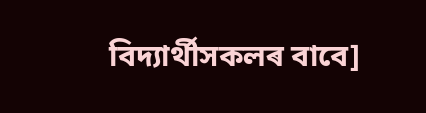বিদ্যাৰ্থীসকলৰ বাবে]